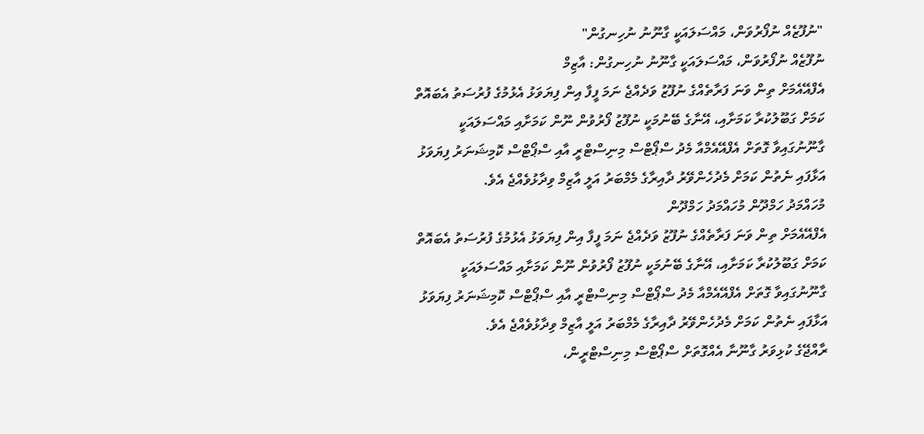"ނުފޫޒެއް ނުފޯރުވަން، މައްސަލައަކީ ގާނޫނު ނުހިނގުން"
ނުފޫޒެއް ނުފޯރުވަން، މައްސަލައަކީ ގާނޫނު ނުހިނގުން: އާޒިމް
އެފްއޭއެމަށް ތިން ވަނަ ފަރާތެއްގެ ނުފޫޒު ވަދެއްޖެ ނަމަ ފީފާ އިން ފިޔަވަޅު އެޅުމުގެ ފުރުސަތު އެބައޮތް ކަމަށް ގަބޫލުކުރާ ކަމަށާއި، އޭނާގެ ބޭނުމަކީ ނުފޫޒު ފޯރުވުން ނޫން ކަމަށާއި މައްސަލައަކީ ގާނޫނުގައިވާ ގޮތަށް އެފްއޭއެމްއާ މެދު ސްޕޯޓްސް މިނިސްޓްރީ އާއި ސްޕޯޓްސް ކޮމިޝަނަރު ފިޔަވަޅު އަޅާފައި ނެތުން ކަމަށް މެދުހެންވޭރު ދާއިރާގެ މެމްބަރު އަލީ އާޒިމް ވިދާޅުވެއްޖެ އެވެ.
މުހައްމަދު ހަމްދޫން މުހައްމަދު ހަމްދޫން
އެފްއޭއެމަށް ތިން ވަނަ ފަރާތެއްގެ ނުފޫޒު ވަދެއްޖެ ނަމަ ފީފާ އިން ފިޔަވަޅު އެޅުމުގެ ފުރުސަތު އެބައޮތް ކަމަށް ގަބޫލުކުރާ ކަމަށާއި، އޭނާގެ ބޭނުމަކީ ނުފޫޒު ފޯރުވުން ނޫން ކަމަށާއި މައްސަލައަކީ ގާނޫނުގައިވާ ގޮތަށް އެފްއޭއެމްއާ މެދު ސްޕޯޓްސް މިނިސްޓްރީ އާއި ސްޕޯޓްސް ކޮމިޝަނަރު ފިޔަވަޅު އަޅާފައި ނެތުން ކަމަށް މެދުހެންވޭރު ދާއިރާގެ މެމްބަރު އަލީ އާޒިމް ވިދާޅުވެއްޖެ އެވެ.
ރާއްޖޭގެ ކުޅިވަރު ގާނޫނާ އެއްގޮތަށް ސްޕޯޓްސް މިނިސްޓްރީން،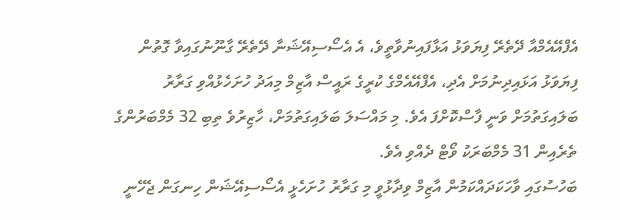އެފްއޭއެމްއާ ދޭތެރޭ ފިޔަވަޅު އަޅާފައިނުވާތީވެ، އެ އެސޯސިއޭޝަނާ ދޭތެރޭ ގާނޫނުގައިވާ ގޮތުން ފިޔަވަޅު އަޅައިދިނުމަށް އެދި، އެފްއޭއެމްގެ ކުރީގެ ރައީސް އާޒިމް މިއަދު ހުށަހެޅުއްވި ގަރާރު ބަލައިގަތުމަށް ވަނީ ފާސްކޮށްފަ އެވެ. މި މައްސަލަ ބަލައިގަތުމަށް، ހާޒިރުވެ ތިބި 32 މެމްބަރުންގެ ތެރެއިން 31 މެމްބަރަކު ވޯޓް ދެއްވި އެވެ.
ބަހުސުގައި ވާހަކަދައްކަމުން އާޒިމް ވިދާޅުވީ މި ގަރާރު ހުށަހެޅީ އެސޯސިއޭޝަން ހިނގަން ޖެހޭނީ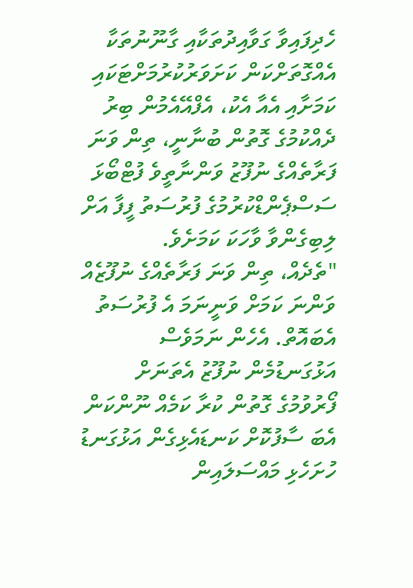ހެދިފައިވާ ގަވާއިދުތަކާއި ގާނޫނުތަކާ އެއްގޮތަށްކަން ކަށަވަރުކުރުމަށްޓަކައި ކަމަށާއި އެއާ އެކު، އެފްއޭއެމުން ބިރު ދެއްކުމުގެ ގޮތުން ބުނާނީ، ތިން ވަނަ ފަރާތެއްގެ ނުފޫޒު ވަންނާތީވެ ފުޓްބޯޅަ ސަސްޕެންޑްކުރުމުގެ ފުރުސަތު ފީފާ އަށް ލިބިގެންވާ ވާހަކަ ކަމަށެވެ.
"ތެދެއް، ތިން ވަނަ ފަރާތެއްގެ ނުފޫޒެއް ވަންނަ ކަމަށް ވަނީނަމަ އެ ފުރުސަތު އެބައޮތް. އެހެން ނަމަވެސް އަޅުގަނޑުމެން ނުފޫޒު އެތަނަށް ފޯރުވުމުގެ ގޮތުން ކުރާ ކަމެއް ނޫންކަން އެބަ ސާފުކޮށް ކަނޑައެޅިގެން އަޅުގަނޑު ހުށަހެޅި މައްސަލައިން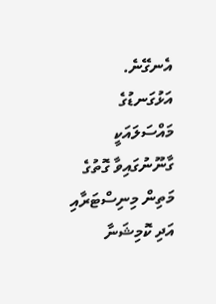އެނގޭނެ. އަޅުގަނޑުގެ މައްސަލައަކީ ގާނޫނުގައިވާ ގޮތުގެ މަތިން މިނިސްޓަރާއި އަދި ކޮމިޝަނާ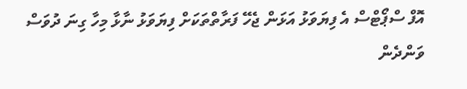އޮފް ސްޕޯޓްސް އެ ފިޔަވަޅު އަޅަން ޖެހޭ ފަރާތްތަކަށް ފިޔަވަޅު ނާޅާ މިހާ ގިނަ ދުވަސް ވަންދެން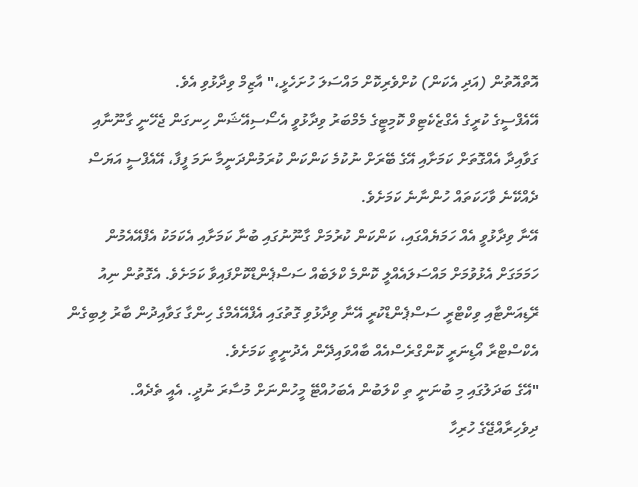އޮތްއޮތުން (އަދި އެކަން) ކުށްވެރިކޮށް މައްސަލަ ހުށަހެޅީ،" އާޒިމް ވިދާޅުވި އެވެ.
އޭއެފްސީގެ ކުރީގެ އެގްޒެކެޓިވް ކޮމިޓީގެ މެމްބަރު ވިދާޅުވީ އެސޯސިއޭޝަން ހިނގަން ޖެހޭނީ ގާނޫނާއި ގަވާއިދާ އެއްގޮތަށް ކަމަށާއި އޭގެ ބޭރަށް ނުކުމެ ކަންކަން ކުރަމުންދަނީމާ ނަމަ ފީފާ، އޭއެފްސީ އަޔަސް ދެއްކޭނެ ވާހަކަތައް ހުންނާނެ ކަމަށެވެ.
އޭނާ ވިދާޅުވީ އެއް ހަމަޔެއްގައި، ކަންކަން ކުރުމަށް ގާނޫނުގައި ބުނާ ކަމަށާއި އެކަމަކު އެފްއޭއެމުން ހަމަމަގަށް އެޅުވުމަށް މައްސަލައެއްލީ ކޮންމެ ކްލަބެއް ސަސްޕެންޑްކޮށްފައިވާ ކަމަށެވެ. އެގޮތުން ނިއު ރޭޑިއަންޓާއި ވިކްޓްރީ ސަސްޕެންޑްކުރީ އޭނާ ވިދާޅުވި ގޮތުގައި އެފްއޭއެމްގެ ހިންގާ ގަވާއިދުން ބާރު ލިބިގެން އެކްސްޓްރާ އޯޑިނަރީ ކޮންގްރެސްއެއް ބާއްވައިދޭން އެދުނީތީ ކަމަށެވެ.
"އޭގެ ބަދަލުގައި މި ބުނަނީ ތި ކްލަބުން އެބަހުއްޓޭ މީހުންނަށް މުސާރަ ނުދީ. އެއީ ތެދެއް. ދިވެހިރާއްޖޭގެ ހުރިހާ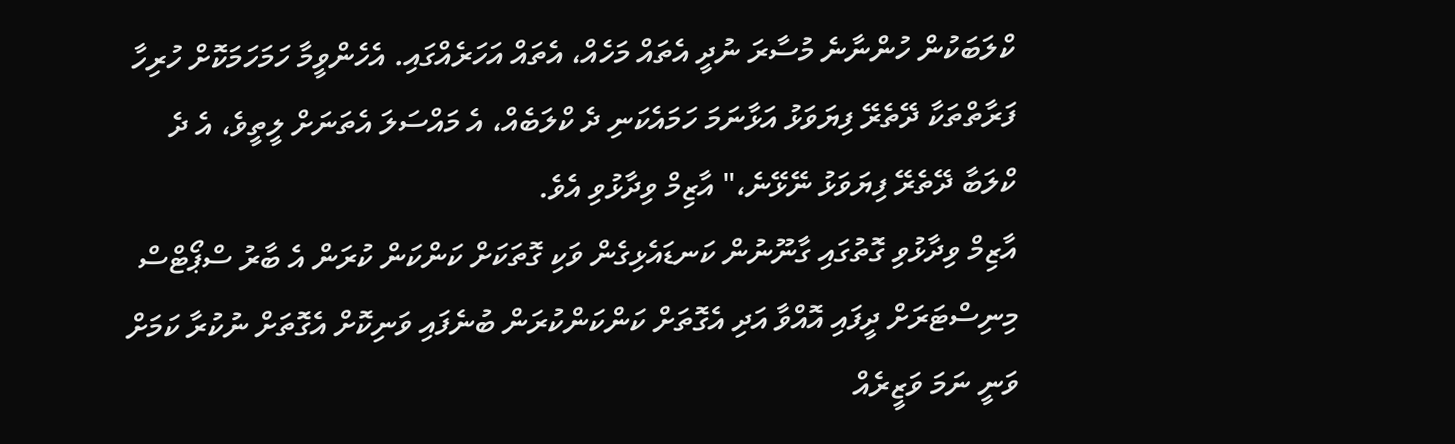ކްލަބަކުން ހުންނާނެ މުސާރަ ނުދީ އެތައް މަހެއް، އެތައް އަހަރެއްގައި. އެހެންވީމާ ހަމަހަމަކޮށް ހުރިހާ ފަރާތްތަކާ ދޭތެރޭ ފިޔަވަޅު އަޅާނަމަ ހަމައެކަނި ދެ ކްލަބެއް، އެ މައްސަލަ އެތަނަށް ލީތީވެ، އެ ދެ ކްލަބާ ދޭތެރޭ ފިޔަވަޅު ނޭޅޭނެ،" އާޒިމް ވިދާޅުވި އެވެ.
އާޒިމް ވިދާޅުވި ގޮތުގައި ގާނޫނުން ކަނޑައެޅިގެން ވަކި ގޮތަކަށް ކަންކަން ކުރަން އެ ބާރު ސްޕޯޓްސް މިނިސްޓަރަށް ދީފައި އޮއްވާ އަދި އެގޮތަށް ކަންކަންކުރަން ބުނެފައި ވަނިކޮށް އެގޮތަށް ނުކުރާ ކަމަށް ވަނީ ނަމަ ވަޒީރެއް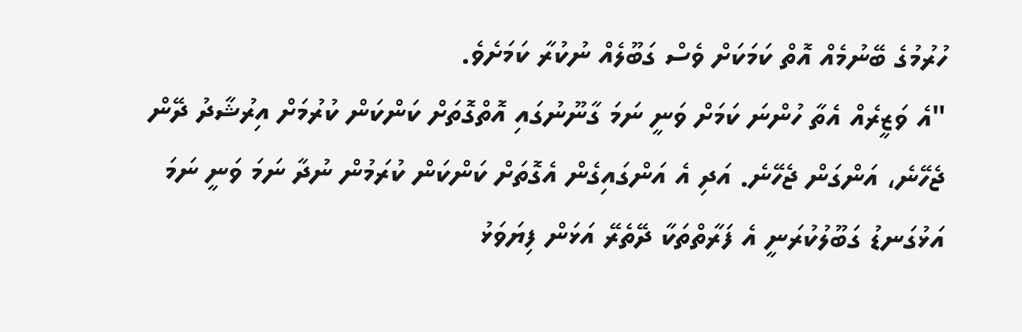ހުރުމުގެ ބޭނުމެއް އޮތް ކަމަކަށް ވެސް ގަބޫލެއް ނުކުރާ ކަމަށެވެ.
"އެ ވަޒީރެއް އެތާ ހުންނަ ކަމަށް ވަނީ ނަމަ ގާނޫނުގައި އޮތްގޮތަށް ކަންކަން ކުރުމަށް އިރުޝާދު ދޭން ޖެހޭނެ، އަންގަން ޖެހޭނެ. އަދި އެ އަންގައިގެން އެގޮތަށް ކަންކަން ކުރަމުން ނުދާ ނަމަ ވަނީ ނަމަ އަޅުގަނޑު ގަބޫލުކުރަނީ އެ ފަރާތްތަކާ ދޭތެރޭ އަޅަން ފިޔަވަޅު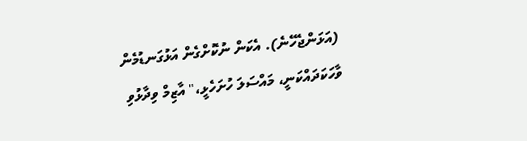(އަޅަންޖެހޭނެ). އެކަން ނުކޮށްގެން އަޅުގަނޑުމެން ވާހަކަދައްކަނީ، މައްސަލަ ހުށަހެޅީ،" އާޒިމް ވިދާޅުވި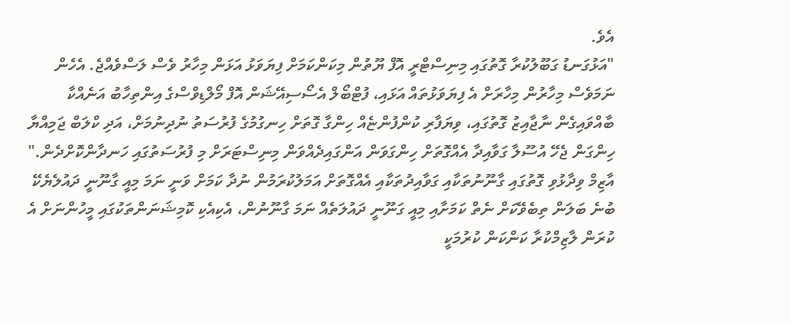އެވެ.
"އަޅުގަނޑު ގަބޫލުކުރާ ގޮތުގައި މިނިސްޓްރީ އޮފް ޔޫތުން މިކަންކަމަށް ފިޔަވަޅު އަޅަން މިހާރު ވެސް ލަސްވެއްޖެ. އެހެން ނަމަވެސް މިހާރުން މިހާރަށް އެ ފިޔަވަޅުތައް އަޅައި، ފުޓްބޯލް އެސޯސިއޭޝަން އޮފް މޯލްޑިވްސްގެ އިންތިހާބު އަނެއްކާ ބާއްވައިގެން ނާޖާއިޒު ގޮތުގައި، ވިޔަފާރި ކުންފުންޏެއް ހިންގާ ގޮތަށް ހިނގުމުގެ ފުރުސަތު ނުދިނުމަށް، އަދި ކްލަބް ޖަމިއްޔާ ހިންގަން ޖެހޭ އުސޫލާ ގަވާއިދާ އެއްގޮތަށް ހިންގަވަން އަންގައިދެއްވަން މިނިސްޓަރަށް މި ފުރުސަތުގައި ހަނދާންކޮށްދެން."
އާޒިމް ވިދާޅުވި ގޮތުގައި ގާނޫނުތަކާއި ގަވާއިދުތަކާއި އެއްގޮތަށް އަމަލުކުރަމުން ނުދާ ކަމަށް ވަނީ ނަމަ މިއީ ގާނޫނީ ދައުލެޔެކޭ ބުނެ ބަލަން ތިބެވޭކަށް ނެތް ކަމަށާއި މިއީ ގަނޫނީ ދައުލަތެއް ނަމަ ގާނޫނުން، އެކިއެކި ކޮމިޝަނަންތަކުގައި މީހުންނަށް އެ ކުރަން ލާޒިމްކުރާ ކަންކަން ކުރުމަކީ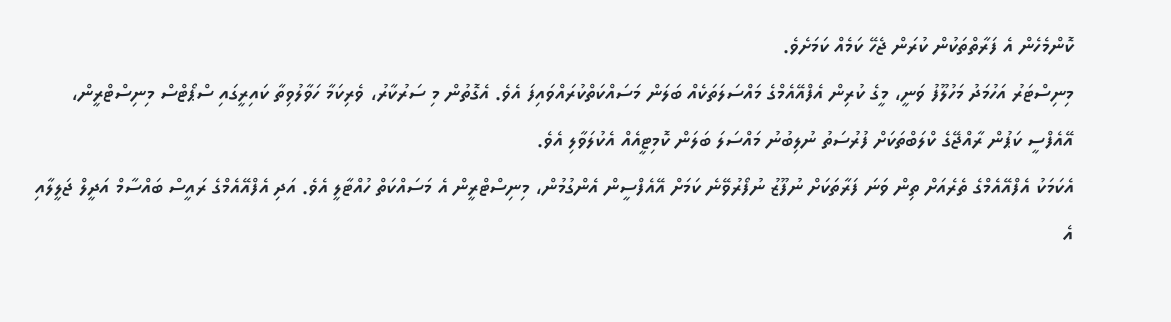ކޮންމެހެން އެ ފަރާތްތަކުން ކުރަން ޖެހޭ ކަމެއް ކަމަށެވެ.
މިނިސްޓަރު އަހުމަދު މަހުލޫފު ވަނީ، މީގެ ކުރިން އެފްއޭއެމްގެ މައްސަލަތަކެއް ބަލަން މަސައްކަތްކުރައްވައިފަ އެވެ. އެގޮތުން މި ސަރުކާރު، ވެރިކަމާ ހަވާލުވިތާ ކައިރީގައި ސްޕޯޓްސް މިނިސްޓްރީން، އޭއެފްސީ ކަޕުން ރާއްޖޭގެ ކްލަބްތަކަށް ފުރުސަތު ނުލިބުނު މައްސަލަ ބަލަން ކޮމިޓީއެއް އެކުލަވާލި އެވެ.
އެކަމަކު އެފްއޭއެމްގެ ތެރެއަށް ތިން ވަނަ ފަރާތަކަށް ނުފޫޒު ނުފޯރުވޭނެ ކަމަށް އޭއެފްސީން އެންގުމުން، މިނިސްޓްރީން އެ މަސައްކަތް ހުއްޓާލީ އެވެ. އަދި އެފްއޭއެމްގެ ރައީސް ބައްސާމް އަދީލް ޖަލީލާއި އެ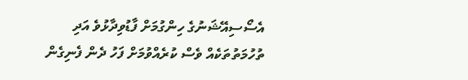އެސޯސިއޭޝަނުގެ ހިންގުމަށް ފާޑުވިދާޅުވެ އަދި ތުހުމަތުތަކެއް ވެސް ކުރެއްވުމަށް ފަހު ދެން ފެނިގެން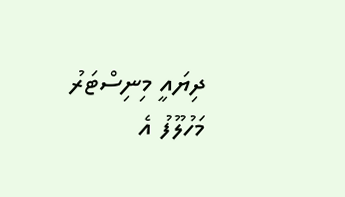ދިޔައީ މިނިސްޓަރު މަހުލޫފު އެ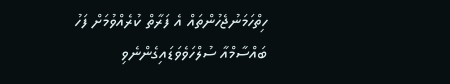ހިތްހަމަނުޖެހުންތައް އެ ފަރާތް ކުރެއްވުމަށް ފަހު ބައްސާމްއާ ސުލްހަވެވަޑައިގެންނެވި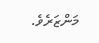މަންޒަރެވެ.